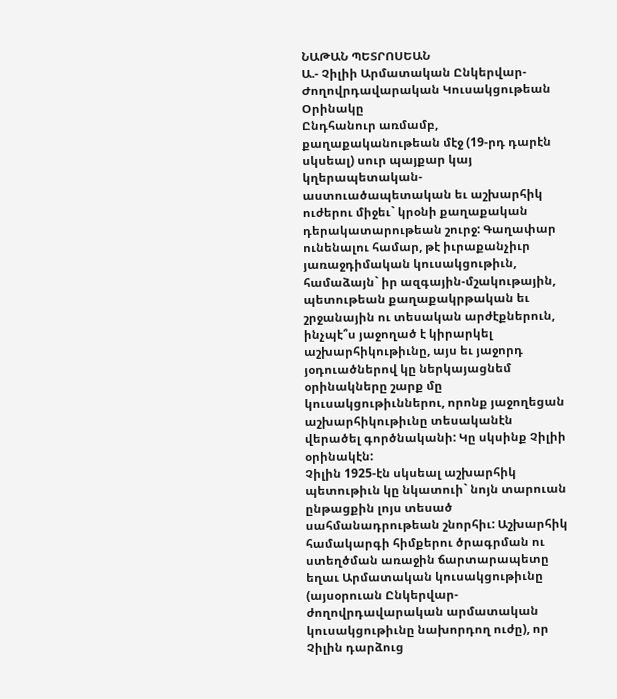ՆԱԹԱՆ ՊԵՏՐՈՍԵԱՆ
Ա.- Չիլիի Արմատական Ընկերվար-Ժողովրդավարական Կուսակցութեան Օրինակը
Ընդհանուր առմամբ, քաղաքականութեան մէջ (19-րդ դարէն սկսեալ) սուր պայքար կայ կղերապետական-աստուածապետական եւ աշխարհիկ ուժերու միջեւ` կրօնի քաղաքական դերակատարութեան շուրջ: Գաղափար ունենալու համար, թէ իւրաքանչիւր յառաջդիմական կուսակցութիւն, համաձայն` իր ազգային-մշակութային, պետութեան քաղաքակրթական եւ շրջանային ու տեսական արժէքներուն, ինչպէ՞ս յաջողած է կիրարկել աշխարհիկութիւնը, այս եւ յաջորդ յօդուածներով կը ներկայացնեմ օրինակները շարք մը կուսակցութիւններու, որոնք յաջողեցան աշխարհիկութիւնը տեսականէն վերածել գործնականի: Կը սկսինք Չիլիի օրինակէն:
Չիլին 1925-էն սկսեալ աշխարհիկ պետութիւն կը նկատուի` նոյն տարուան ընթացքին լոյս տեսած սահմանադրութեան շնորհիւ: Աշխարհիկ համակարգի հիմքերու ծրագրման ու ստեղծման առաջին ճարտարապետը եղաւ Արմատական կուսակցութիւնը (այսօրուան Ընկերվար-ժողովրդավարական արմատական կուսակցութիւնը նախորդող ուժը), որ Չիլին դարձուց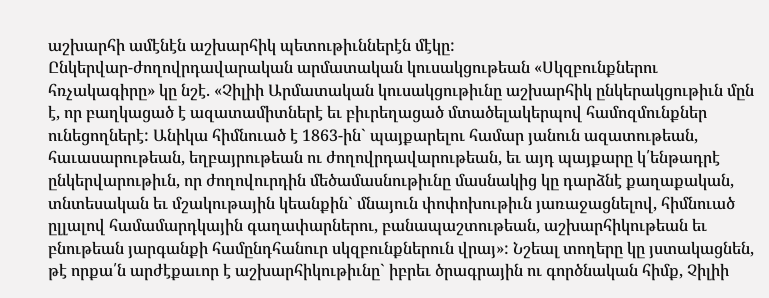աշխարհի ամէնէն աշխարհիկ պետութիւններէն մէկը:
Ընկերվար-ժողովրդավարական արմատական կուսակցութեան «Սկզբունքներու հռչակագիրը» կը նշէ. «Չիլիի Արմատական կուսակցութիւնը աշխարհիկ ընկերակցութիւն մըն է, որ բաղկացած է ազատամիտներէ եւ բիւրեղացած մտածելակերպով համոզմունքներ ունեցողներէ: Անիկա հիմնուած է 1863-ին` պայքարելու համար յանուն ազատութեան, հաւասարութեան, եղբայրութեան ու ժողովրդավարութեան, եւ այդ պայքարը կ՛ենթադրէ ընկերվարութիւն, որ ժողովուրդին մեծամասնութիւնը մասնակից կը դարձնէ քաղաքական, տնտեսական եւ մշակութային կեանքին` մնայուն փոփոխութիւն յառաջացնելով, հիմնուած ըլլալով համամարդկային գաղափարներու, բանապաշտութեան, աշխարհիկութեան եւ բնութեան յարգանքի համընդհանուր սկզբունքներուն վրայ»: Նշեալ տողերը կը յստակացնեն, թէ որքա՛ն արժէքաւոր է աշխարհիկութիւնը` իբրեւ ծրագրային ու գործնական հիմք, Չիլիի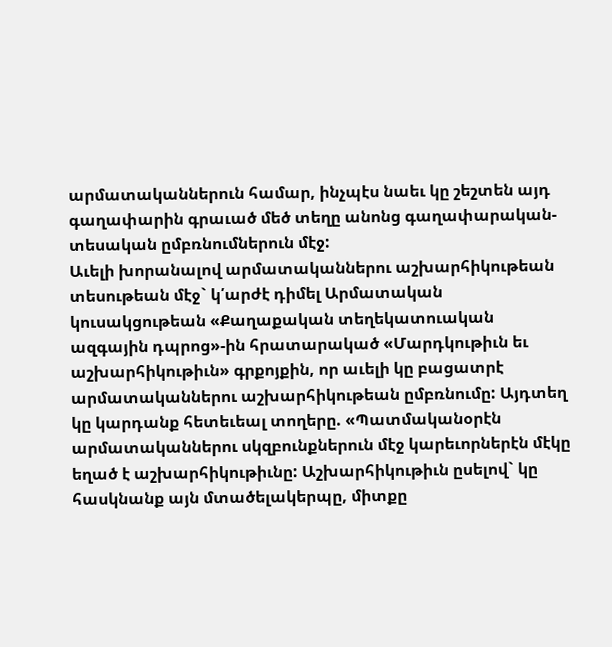արմատականներուն համար, ինչպէս նաեւ կը շեշտեն այդ գաղափարին գրաւած մեծ տեղը անոնց գաղափարական-տեսական ըմբռնումներուն մէջ:
Աւելի խորանալով արմատականներու աշխարհիկութեան տեսութեան մէջ` կ՛արժէ դիմել Արմատական կուսակցութեան «Քաղաքական տեղեկատուական ազգային դպրոց»-ին հրատարակած «Մարդկութիւն եւ աշխարհիկութիւն» գրքոյքին, որ աւելի կը բացատրէ արմատականներու աշխարհիկութեան ըմբռնումը: Այդտեղ կը կարդանք հետեւեալ տողերը. «Պատմականօրէն արմատականներու սկզբունքներուն մէջ կարեւորներէն մէկը եղած է աշխարհիկութիւնը: Աշխարհիկութիւն ըսելով` կը հասկնանք այն մտածելակերպը, միտքը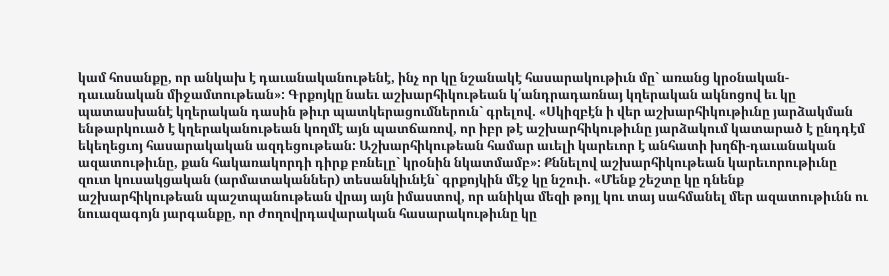կամ հոսանքը, որ անկախ է դաւանականութենէ, ինչ որ կը նշանակէ հասարակութիւն մը` առանց կրօնական-դաւանական միջամտութեան»: Գրքոյկը նաեւ աշխարհիկութեան կ՛անդրադառնայ կղերական ակնոցով եւ կը պատասխանէ կղերական դասին թիւր պատկերացումներուն` գրելով. «Սկիզբէն ի վեր աշխարհիկութիւնը յարձակման ենթարկուած է կղերականութեան կողմէ այն պատճառով, որ իբր թէ աշխարհիկութիւնը յարձակում կատարած է ընդդէմ եկեղեցւոյ հասարակական ազդեցութեան: Աշխարհիկութեան համար աւելի կարեւոր է անհատի խղճի-դաւանական ազատութիւնը, քան հակառակորդի դիրք բռնելը` կրօնին նկատմամբ»: Քննելով աշխարհիկութեան կարեւորութիւնը զուտ կուսակցական (արմատականներ) տեսանկիւնէն` գրքոյկին մէջ կը նշուի. «Մենք շեշտը կը դնենք աշխարհիկութեան պաշտպանութեան վրայ այն իմաստով, որ անիկա մեզի թոյլ կու տայ սահմանել մեր ազատութիւնն ու նուազագոյն յարգանքը, որ ժողովրդավարական հասարակութիւնը կը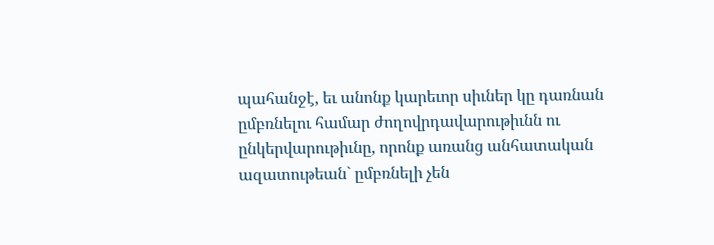պահանջէ, եւ անոնք կարեւոր սիւներ կը դառնան ըմբռնելու համար ժողովրդավարութիւնն ու ընկերվարութիւնը, որոնք առանց անհատական ազատութեան` ըմբռնելի չեն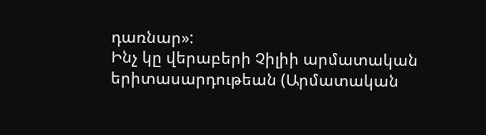դառնար»:
Ինչ կը վերաբերի Չիլիի արմատական երիտասարդութեան (Արմատական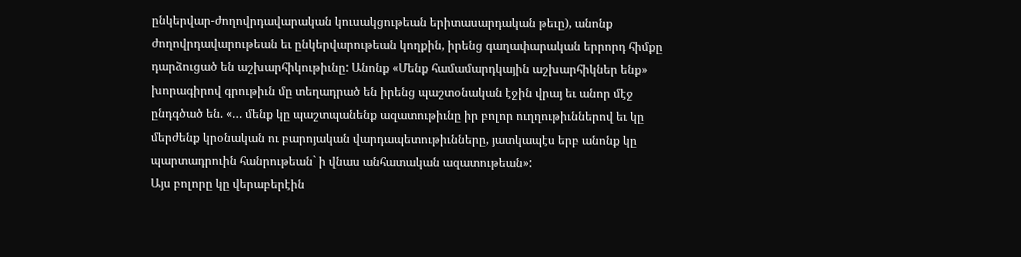ընկերվար-ժողովրդավարական կուսակցութեան երիտասարդական թեւը), անոնք ժողովրդավարութեան եւ ընկերվարութեան կողքին, իրենց գաղափարական երրորդ հիմքը դարձուցած են աշխարհիկութիւնը: Անոնք «Մենք համամարդկային աշխարհիկներ ենք» խորագիրով գրութիւն մը տեղադրած են իրենց պաշտօնական էջին վրայ եւ անոր մէջ ընդգծած են. «… մենք կը պաշտպանենք ազատութիւնը իր բոլոր ուղղութիւններով եւ կը մերժենք կրօնական ու բարոյական վարդապետութիւնները, յատկապէս երբ անոնք կը պարտադրուին հանրութեան` ի վնաս անհատական ազատութեան»:
Այս բոլորը կը վերաբերէին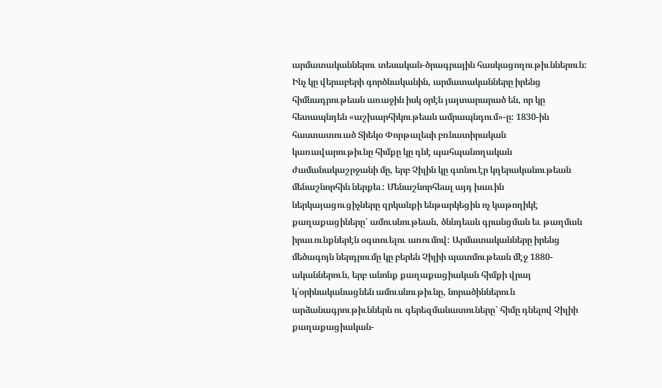արմատականներու տեսական-ծրագրային հասկացողութիւններուն: Ինչ կը վերաբերի գործնականին, արմատականները իրենց հիմնադրութեան առաջին իսկ օրէն յայտարարած են, որ կը հետապնդեն «աշխարհիկութեան ամրապնդում»-ը: 1830-ին հաստատուած Տիեկօ Փորթալեսի բռնատիրական կառավարութիւնը հիմքը կը դնէ պահպանողական ժամանակաշրջանի մը, երբ Չիլին կը գտնուէր կղերականութեան մենաշնորհին ներքեւ: Մենաշնորհեալ այդ խաւին ներկայացուցիչները զրկանքի ենթարկեցին ոչ կաթողիկէ քաղաքացիները` ամուսնութեան, ծննդեան գրանցման եւ թաղման իրաւունքներէն օգտուելու առումով: Արմատականները իրենց մեծագոյն ներդրումը կը բերեն Չիլիի պատմութեան մէջ 1880-ականներուն, երբ անոնք քաղաքացիական հիմքի վրայ կ՛օրինականացնեն ամուսնութիւնը, նորածիններուն արձանագրութիւններն ու գերեզմանատուները` հիմը դնելով Չիլիի քաղաքացիական-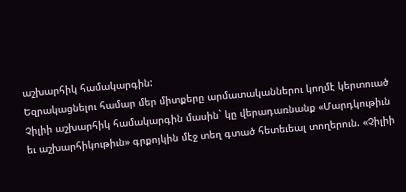աշխարհիկ համակարգին:
Եզրակացնելու համար մեր միտքերը արմատականներու կողմէ կերտուած Չիլիի աշխարհիկ համակարգին մասին` կը վերադառնանք «Մարդկութիւն եւ աշխարհիկութիւն» գրքոյկին մէջ տեղ գտած հետեւեալ տողերուն. «Չիլիի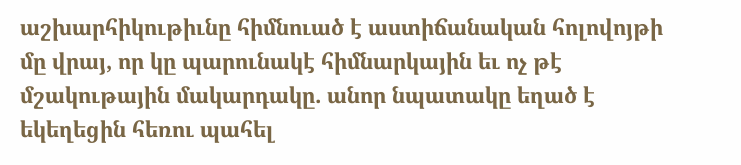աշխարհիկութիւնը հիմնուած է աստիճանական հոլովոյթի մը վրայ, որ կը պարունակէ հիմնարկային եւ ոչ թէ մշակութային մակարդակը. անոր նպատակը եղած է եկեղեցին հեռու պահել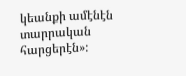կեանքի ամէնէն տարրական հարցերէն»: